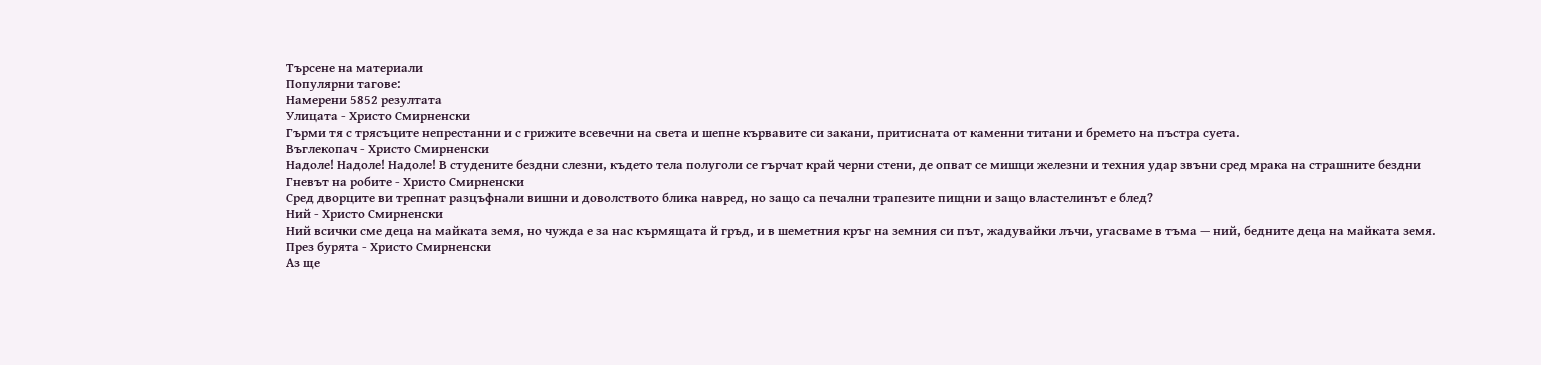Търсене на материали
Популярни тагове:
Намерени 5852 резултата
Улицата - Христо Смирненски
Гърми тя с трясъците непрестанни и с грижите всевечни на света и шепне кървавите си закани, притисната от каменни титани и бремето на пъстра суета.
Въглекопач - Христо Смирненски
Надоле! Надоле! Надоле! В студените бездни слезни, където тела полуголи се гърчат край черни стени, де опват се мишци железни и техния удар звъни сред мрака на страшните бездни
Гневът на робите - Христо Смирненски
Сред дворците ви трепнат разцъфнали вишни и доволството блика навред, но защо са печални трапезите пищни и защо властелинът е блед?
Ний - Христо Смирненски
Ний всички сме деца на майката земя, но чужда е за нас кърмящата й гръд, и в шеметния кръг на земния си път, жадувайки лъчи, угасваме в тъма — ний, бедните деца на майката земя.
През бурята - Христо Смирненски
Аз ще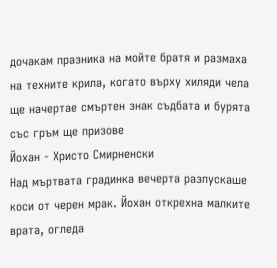дочакам празника на мойте братя и размаха на техните крила, когато върху хиляди чела ще начертае смъртен знак съдбата и бурята със гръм ще призове
Йохан - Христо Смирненски
Над мъртвата градинка вечерта разпускаше коси от черен мрак. Йохан открехна малките врата, огледа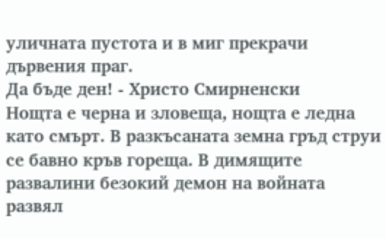уличната пустота и в миг прекрачи дървения праг.
Да бъде ден! - Христо Смирненски
Нощта е черна и зловеща, нощта е ледна като смърт. В разкъсаната земна гръд струи се бавно кръв гореща. В димящите развалини безокий демон на войната развял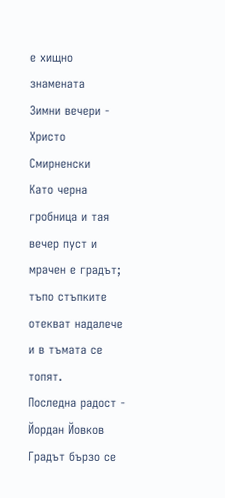е хищно знамената
Зимни вечери - Христо Смирненски
Като черна гробница и тая вечер пуст и мрачен е градът; тъпо стъпките отекват надалече и в тъмата се топят.
Последна радост - Йордан Йовков
Градът бързо се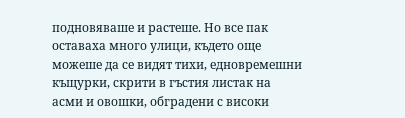подновяваше и растеше. Но все пак оставаха много улици, където още можеше да се видят тихи, едновремешни къщурки, скрити в гъстия листак на асми и овошки, обградени с високи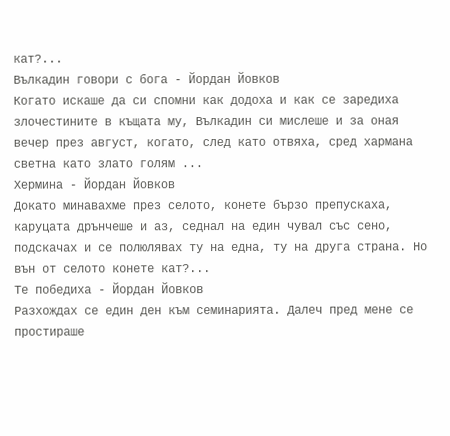кат?...
Вълкадин говори с бога - Йордан Йовков
Когато искаше да си спомни как додоха и как се заредиха злочестините в къщата му, Вълкадин си мислеше и за оная вечер през август, когато, след като отвяха, сред хармана светна като злато голям ...
Хермина - Йордан Йовков
Докато минавахме през селото, конете бързо препускаха, каруцата дрънчеше и аз, седнал на един чувал със сено, подскачах и се полюлявах ту на една, ту на друга страна. Но вън от селото конете кат?...
Те победиха - Йордан Йовков
Разхождах се един ден към семинарията. Далеч пред мене се простираше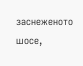заснеженото шосе,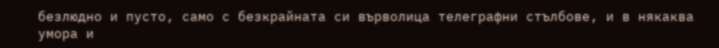безлюдно и пусто, само с безкрайната си върволица телеграфни стълбове, и в някаква умора и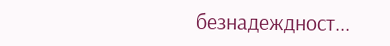безнадеждност...